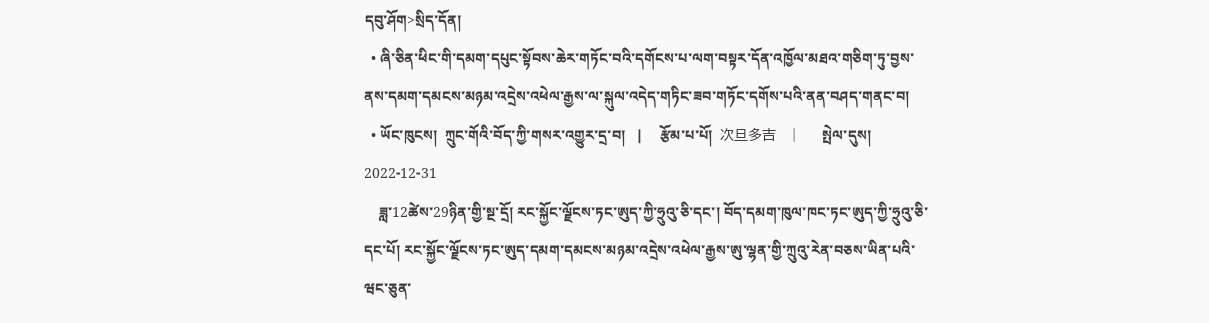དབུ་ཤོག>སྲིད་དོན།
  • ཞི་ཅིན་ཕིང་གི་དམག་དཔུང་སྟོབས་ཆེར་གཏོང་བའི་དགོངས་པ་ལག་བསྟར་དོན་འཁྱོལ་མཐའ་གཅིག་ཏུ་བྱས་ནས་དམག་དམངས་མཉམ་འདྲེས་འཕེལ་རྒྱས་ལ་སྐུལ་འདེད་གཏིང་ཟབ་གཏོང་དགོས་པའི་ནན་བཤད་གནང་བ།
  • ཡོང་ཁུངས།  ཀྲུང་གོའི་བོད་ཀྱི་གསར་འགྱུར་དྲ་བ།   |     རྩོམ་པ་པོ།  次旦多吉   |     སྤེལ་དུས།  2022-12-31
    ཟླ་12ཚེས་29ཉིན་གྱི་སྔ་དྲོ། རང་སྐྱོང་ལྗོངས་ཏང་ཨུད་ཀྱི་ཧྲུའུ་ཅི་དང་། བོད་དམག་ཁུལ་ཁང་ཏང་ཨུད་ཀྱི་ཧྲུའུ་ཅི་དང་པོ། རང་སྐྱོང་ལྗོངས་ཏང་ཨུད་དམག་དམངས་མཉམ་འདྲེས་འཕེལ་རྒྱས་ཨུ་ལྷན་གྱི་ཀྲུའུ་རེན་བཅས་ཡིན་པའི་ཝང་ཅུན་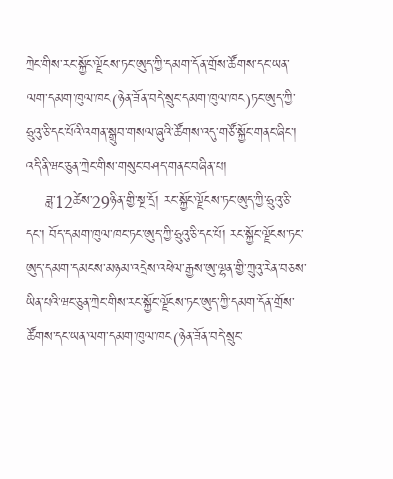ཀྲེང་གིས་རང་སྐྱོང་ལྗོངས་ཏང་ཨུད་ཀྱི་དམག་དོན་གྲོས་ཚོགས་དང་ཡན་ལག་དམག་ཁུལ་ཁང(ཉེན་ཟོན་བདེ་སྲུང་དམག་ཁུལ་ཁང)ཏང་ཨུད་ཀྱི་ཧྲུའུ་ཅི་དང་པོའི་འགན་སྒྲུབ་གསལ་ཞུའི་ཚོགས་འདུ་གཙོ་སྐྱོང་གནང་ཞིང་། འདི་ནི་ཝང་ཅུན་ཀྲེང་གིས་གསུང་བཤད་གནང་བཞིན་པ།
    ཟླ་12ཚེས་29ཉིན་གྱི་སྔ་དྲོ། རང་སྐྱོང་ལྗོངས་ཏང་ཨུད་ཀྱི་ཧྲུའུ་ཅི་དང་། བོད་དམག་ཁུལ་ཁང་ཏང་ཨུད་ཀྱི་ཧྲུའུ་ཅི་དང་པོ། རང་སྐྱོང་ལྗོངས་ཏང་ཨུད་དམག་དམངས་མཉམ་འདྲེས་འཕེལ་རྒྱས་ཨུ་ལྷན་གྱི་ཀྲུའུ་རེན་བཅས་ཡིན་པའི་ཝང་ཅུན་ཀྲེང་གིས་རང་སྐྱོང་ལྗོངས་ཏང་ཨུད་ཀྱི་དམག་དོན་གྲོས་ཚོགས་དང་ཡན་ལག་དམག་ཁུལ་ཁང(ཉེན་ཟོན་བདེ་སྲུང་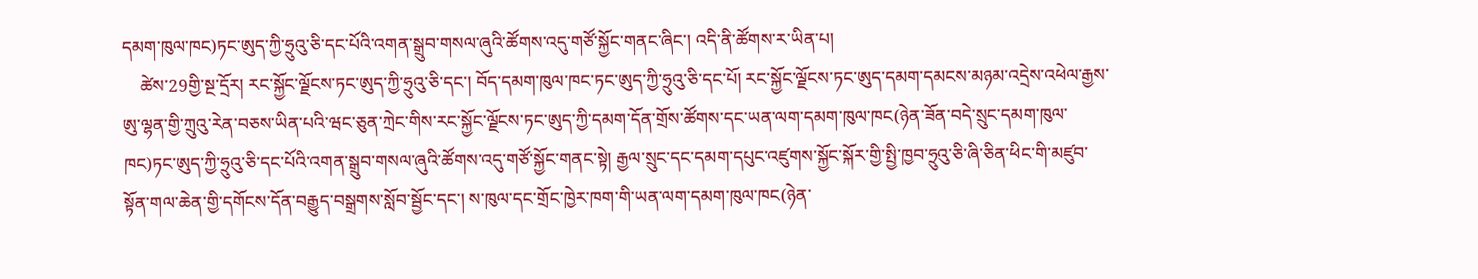དམག་ཁུལ་ཁང)ཏང་ཨུད་ཀྱི་ཧྲུའུ་ཅི་དང་པོའི་འགན་སྒྲུབ་གསལ་ཞུའི་ཚོགས་འདུ་གཙོ་སྐྱོང་གནང་ཞིང་། འདི་ནི་ཚོགས་ར་ཡིན་པ།
    ཚེས་29གྱི་སྔ་དྲོར། རང་སྐྱོང་ལྗོངས་ཏང་ཨུད་ཀྱི་ཧྲུའུ་ཅི་དང་། བོད་དམག་ཁུལ་ཁང་ཏང་ཨུད་ཀྱི་ཧྲུའུ་ཅི་དང་པོ། རང་སྐྱོང་ལྗོངས་ཏང་ཨུད་དམག་དམངས་མཉམ་འདྲེས་འཕེལ་རྒྱས་ཨུ་ལྷན་གྱི་ཀྲུའུ་རེན་བཅས་ཡིན་པའི་ཝང་ཅུན་ཀྲེང་གིས་རང་སྐྱོང་ལྗོངས་ཏང་ཨུད་ཀྱི་དམག་དོན་གྲོས་ཚོགས་དང་ཡན་ལག་དམག་ཁུལ་ཁང(ཉེན་ཟོན་བདེ་སྲུང་དམག་ཁུལ་ཁང)ཏང་ཨུད་ཀྱི་ཧྲུའུ་ཅི་དང་པོའི་འགན་སྒྲུབ་གསལ་ཞུའི་ཚོགས་འདུ་གཙོ་སྐྱོང་གནང་སྟེ། རྒྱལ་སྲུང་དང་དམག་དཔུང་འཛུགས་སྐྱོང་སྐོར་གྱི་སྤྱི་ཁྱབ་ཧྲུའུ་ཅི་ཞི་ཅིན་ཕིང་གི་མཛུབ་སྟོན་གལ་ཆེན་གྱི་དགོངས་དོན་བརྒྱུད་བསྒྲགས་སློབ་སྦྱོང་དང་། ས་ཁུལ་དང་གྲོང་ཁྱེར་ཁག་གི་ཡན་ལག་དམག་ཁུལ་ཁང(ཉེན་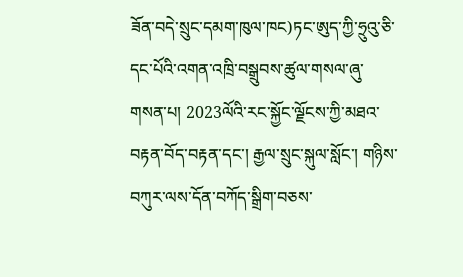ཟོན་བདེ་སྲུང་དམག་ཁུལ་ཁང)ཏང་ཨུད་ཀྱི་ཧྲུའུ་ཅི་དང་པོའི་འགན་འཁྲི་བསྒྲུབས་ཚུལ་གསལ་ཞུ་གསན་པ། 2023ལོའི་རང་སྐྱོང་ལྗོངས་ཀྱི་མཐའ་བརྟན་བོད་བརྟན་དང་། རྒྱལ་སྲུང་སྐུལ་སློང་། གཉིས་བཀུར་ལས་དོན་བཀོད་སྒྲིག་བཅས་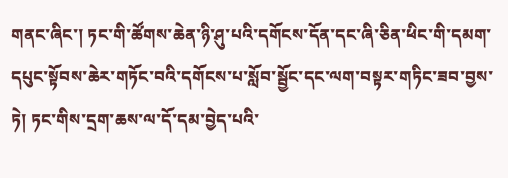གནང་ཞིང་། ཏང་གི་ཚོགས་ཆེན་ཉི་ཤུ་པའི་དགོངས་དོན་དང་ཞི་ཅིན་ཕིང་གི་དམག་དཔུང་སྟོབས་ཆེར་གཏོང་བའི་དགོངས་པ་སློབ་སྦྱོང་དང་ལག་བསྟར་གཏིང་ཟབ་བྱས་ཏེ། ཏང་གིས་དྲག་ཆས་ལ་དོ་དམ་བྱེད་པའི་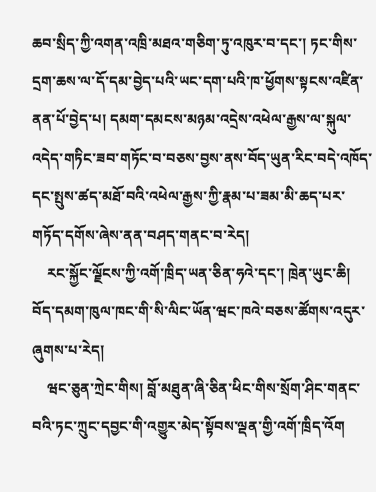ཆབ་སྲིད་ཀྱི་འགན་འཁྲི་མཐའ་གཅིག་ཏུ་འཁུར་བ་དང་། ཏང་གིས་དྲག་ཆས་ལ་དོ་དམ་བྱེད་པའི་ཡང་དག་པའི་ཁ་ཕྱོགས་སྟངས་འཛིན་ནན་པོ་བྱེད་པ། དམག་དམངས་མཉམ་འདྲེས་འཕེལ་རྒྱས་ལ་སྐུལ་འདེད་གཏིང་ཟབ་གཏོང་བ་བཅས་བྱས་ནས་བོད་ཡུན་རིང་བདེ་འཁོད་དང་སྤུས་ཚད་མཐོ་བའི་འཕེལ་རྒྱས་ཀྱི་རྣམ་པ་ཟམ་མི་ཆད་པར་གཏོད་དགོས་ཞེས་ནན་བཤད་གནང་བ་རེད།
    རང་སྐྱོང་ལྗོངས་ཀྱི་འགོ་ཁྲིད་ཡན་ཅིན་ཧའེ་དང་། ཁྲེན་ཡུང་ཆི། བོད་དམག་ཁུལ་ཁང་གི་སི་ལིང་ཡོན་ཝང་ཁའེ་བཅས་ཚོགས་འདུར་ཞུགས་པ་རེད།
    ཝང་ཅུན་ཀྲེང་གིས། བློ་མཐུན་ཞི་ཅིན་ཕིང་གིས་སྲོག་ཤིང་གནང་བའི་ཏང་ཀྲུང་དབྱང་གི་འགྱུར་མེད་སྟོབས་ལྡན་གྱི་འགོ་ཁྲིད་འོག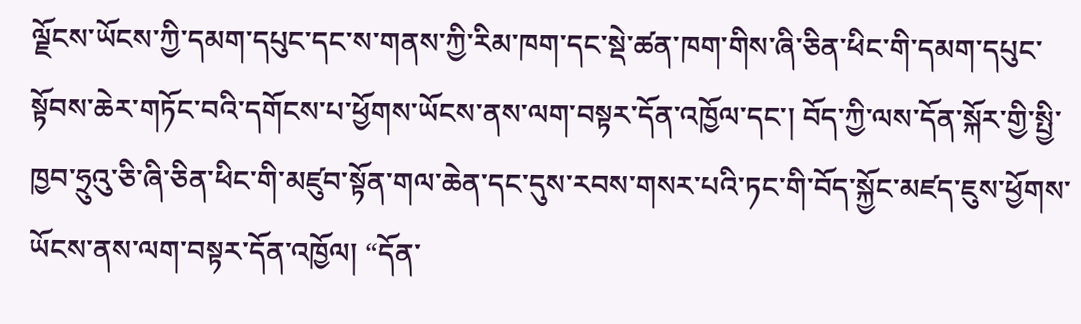ལྗོངས་ཡོངས་ཀྱི་དམག་དཔུང་དང་ས་གནས་ཀྱི་རིམ་ཁག་དང་སྡེ་ཚན་ཁག་གིས་ཞི་ཅིན་ཕིང་གི་དམག་དཔུང་སྟོབས་ཆེར་གཏོང་བའི་དགོངས་པ་ཕྱོགས་ཡོངས་ནས་ལག་བསྟར་དོན་འཁྱོལ་དང་། བོད་ཀྱི་ལས་དོན་སྐོར་གྱི་སྤྱི་ཁྱབ་ཧྲུའུ་ཅི་ཞི་ཅིན་ཕིང་གི་མཛུབ་སྟོན་གལ་ཆེན་དང་དུས་རབས་གསར་པའི་ཏང་གི་བོད་སྐྱོང་མཛད་ཇུས་ཕྱོགས་ཡོངས་ནས་ལག་བསྟར་དོན་འཁྱོལ། “དོན་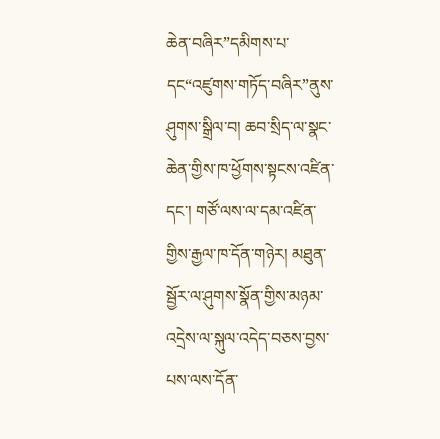ཆེན་བཞིར”དམིགས་པ་དང“འཛུགས་གཏོད་བཞིར”ནུས་ཤུགས་སྒྲིལ་བ། ཆབ་སྲིད་ལ་སྣང་ཆེན་གྱིས་ཁ་ཕྱོགས་སྟངས་འཛིན་དང་། གཙོ་ལས་ལ་དམ་འཛིན་གྱིས་རྒྱལ་ཁ་དོན་གཉེར། མཐུན་སྦྱོར་ལ་ཤུགས་སྣོན་གྱིས་མཉམ་འདྲེས་ལ་སྐུལ་འདེད་བཅས་བྱས་པས་ལས་དོན་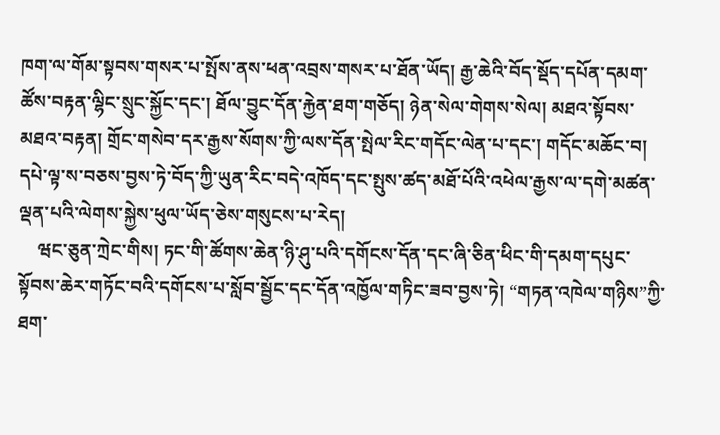ཁག་ལ་གོམ་སྟབས་གསར་པ་སྤོས་ནས་ཕན་འབྲས་གསར་པ་ཐོན་ཡོད། རྒྱ་ཆེའི་བོད་སྡོད་དཔོན་དམག་ཚོས་བརྟན་ལྷིང་སྲུང་སྐྱོང་དང་། ཐོལ་བྱུང་དོན་རྐྱེན་ཐག་གཅོད། ཉེན་སེལ་གེགས་སེལ། མཐའ་སྟོབས་མཐའ་བརྟན། གྲོང་གསེབ་དར་རྒྱས་སོགས་ཀྱི་ལས་དོན་སྤེལ་རིང་གདོང་ལེན་པ་དང་། གདོང་མཆོང་བ། དཔེ་ལྟ་ས་བཅས་བྱས་ཏེ་བོད་ཀྱི་ཡུན་རིང་བདེ་འཁོད་དང་སྤུས་ཚད་མཐོ་པོའི་འཕེལ་རྒྱས་ལ་དགེ་མཚན་ལྡན་པའི་ལེགས་སྐྱེས་ཕུལ་ཡོད་ཅེས་གསུངས་པ་རེད།
    ཝང་ཅུན་ཀྲེང་གིས། ཏང་གི་ཚོགས་ཆེན་ཉི་ཤུ་པའི་དགོངས་དོན་དང་ཞི་ཅིན་ཕིང་གི་དམག་དཔུང་སྟོབས་ཆེར་གཏོང་བའི་དགོངས་པ་སློབ་སྦྱོང་དང་དོན་འཁྱོལ་གཏིང་ཟབ་བྱས་ཏེ། “གཏན་འཁེལ་གཉིས”ཀྱི་ཐག་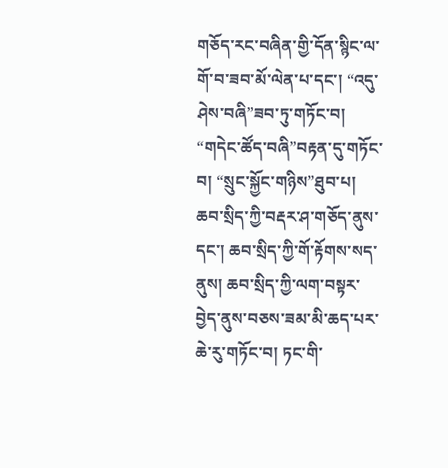གཅོད་རང་བཞིན་གྱི་དོན་སྙིང་ལ་གོ་བ་ཟབ་མོ་ལེན་པ་དང་། “འདུ་ཤེས་བཞི”ཟབ་ཏུ་གཏོང་བ། “གདེང་ཚོད་བཞི”བརྟན་དུ་གཏོང་བ། “སྲུང་སྐྱོང་གཉིས”ཐུབ་པ། ཆབ་སྲིད་ཀྱི་བརྡར་ཤ་གཅོད་ནུས་དང་། ཆབ་སྲིད་ཀྱི་གོ་རྟོགས་སད་ནུས། ཆབ་སྲིད་ཀྱི་ལག་བསྟར་བྱེད་ནུས་བཅས་ཟམ་མི་ཆད་པར་ཆེ་རུ་གཏོང་བ། ཏང་གི་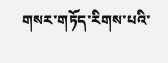གསར་གཏོད་རིགས་པའི་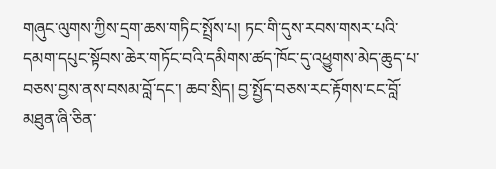གཞུང་ལུགས་ཀྱིས་དྲག་ཆས་གཏིང་སྤྲོས་པ། ཏང་གི་དུས་རབས་གསར་པའི་དམག་དཔུང་སྟོབས་ཆེར་གཏོང་བའི་དམིགས་ཚད་ཁོང་དུ་འཕྱུགས་མེད་ཆུད་པ་བཅས་བྱས་ནས་བསམ་བློ་དང་། ཆབ་སྲིད། བྱ་སྤྱོད་བཅས་རང་རྟོགས་ངང་བློ་མཐུན་ཞི་ཅིན་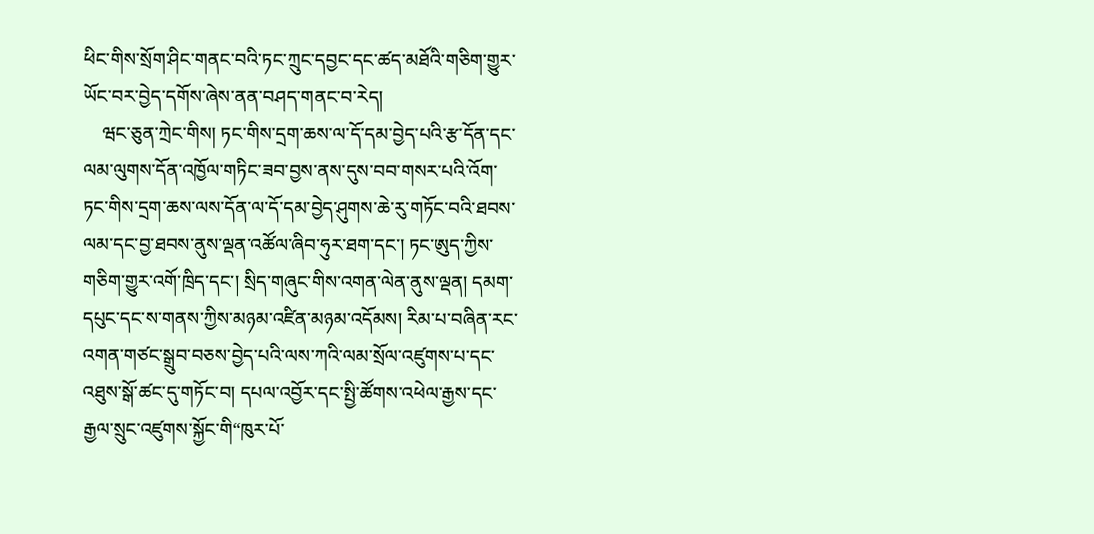ཕིང་གིས་སྲོག་ཤིང་གནང་བའི་ཏང་ཀྲུང་དབྱང་དང་ཚད་མཐོའི་གཅིག་གྱུར་ཡོང་བར་བྱེད་དགོས་ཞེས་ནན་བཤད་གནང་བ་རེད།
    ཝང་ཅུན་ཀྲེང་གིས། ཏང་གིས་དྲག་ཆས་ལ་དོ་དམ་བྱེད་པའི་རྩ་དོན་དང་ལམ་ལུགས་དོན་འཁྱོལ་གཏིང་ཟབ་བྱས་ནས་དུས་བབ་གསར་པའི་འོག་ཏང་གིས་དྲག་ཆས་ལས་དོན་ལ་དོ་དམ་བྱེད་ཤུགས་ཆེ་རུ་གཏོང་བའི་ཐབས་ལམ་དང་བྱ་ཐབས་ནུས་ལྡན་འཚོལ་ཞིབ་ཧུར་ཐག་དང་། ཏང་ཨུད་ཀྱིས་གཅིག་གྱུར་འགོ་ཁྲིད་དང་། སྲིད་གཞུང་གིས་འགན་ལེན་ནུས་ལྡན། དམག་དཔུང་དང་ས་གནས་ཀྱིས་མཉམ་འཛིན་མཉམ་འདོམས། རིམ་པ་བཞིན་རང་འགན་གཙང་སྒྲུབ་བཅས་བྱེད་པའི་ལས་ཀའི་ལམ་སྲོལ་འཛུགས་པ་དང་འཐུས་སྒོ་ཚང་དུ་གཏོང་བ། དཔལ་འབྱོར་དང་སྤྱི་ཚོགས་འཕེལ་རྒྱས་དང་རྒྱལ་སྲུང་འཛུགས་སྐྱོང་གི“ཁུར་པོ་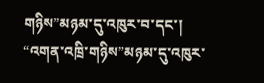གཉིས”མཉམ་དུ་འཁུར་བ་དང་། “འགན་འཁྲི་གཉིས”མཉམ་དུ་འཁུར་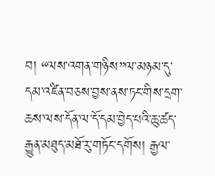བ། “ལས་འགན་གཉིས”ལ་མཉམ་དུ་དམ་འཛིན་བཅས་བྱས་ནས་ཏང་གིས་དྲག་ཆས་ལས་དོན་ལ་དོ་དམ་བྱེད་པའི་ཆུ་ཚད་རྒྱུན་མཐུད་མཐོ་རུ་གཏོང་དགོས། རྒྱལ་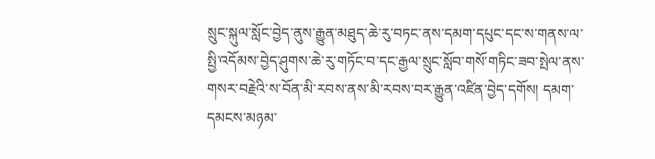སྲུང་སྐུལ་སློང་བྱེད་ནུས་རྒྱུན་མཐུད་ཆེ་རུ་བཏང་ནས་དམག་དཔུང་དང་ས་གནས་ལ་སྤྱི་འདོམས་བྱེད་ཤུགས་ཆེ་རུ་གཏོང་བ་དང་རྒྱལ་སྲུང་སློབ་གསོ་གཏིང་ཟབ་སྤེལ་ནས་གསར་བརྗེའི་ས་བོན་མི་རབས་ནས་མི་རབས་བར་རྒྱུན་འཛིན་བྱེད་དགོས། དམག་དམངས་མཉམ་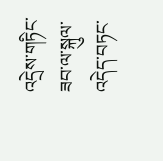འདྲེས་གཏིང་ཟབ་ལ་སྐུལ་འདེད་བཏང་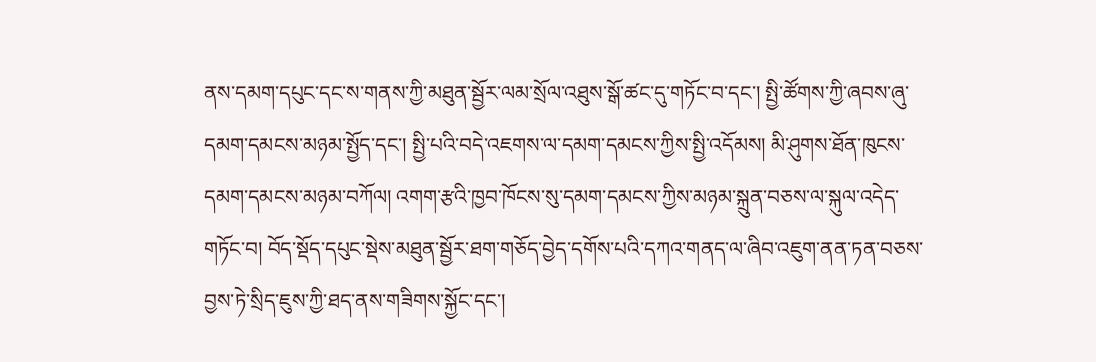ནས་དམག་དཔུང་དང་ས་གནས་ཀྱི་མཐུན་སྦྱོར་ལམ་སྲོལ་འཐུས་སྒོ་ཚང་དུ་གཏོང་བ་དང་། སྤྱི་ཚོགས་ཀྱི་ཞབས་ཞུ་དམག་དམངས་མཉམ་སྤྱོད་དང་། སྤྱི་པའི་བདེ་འཇགས་ལ་དམག་དམངས་ཀྱིས་སྤྱི་འདོམས། མི་ཤུགས་ཐོན་ཁུངས་དམག་དམངས་མཉམ་བཀོལ། འགག་རྩའི་ཁྱབ་ཁོངས་སུ་དམག་དམངས་ཀྱིས་མཉམ་སྐྲུན་བཅས་ལ་སྐུལ་འདེད་གཏོང་བ། བོད་སྡོད་དཔུང་སྡེས་མཐུན་སྦྱོར་ཐག་གཅོད་བྱེད་དགོས་པའི་དཀའ་གནད་ལ་ཞིབ་འཇུག་ནན་ཏན་བཅས་བྱས་ཏེ་སྲིད་ཇུས་ཀྱི་ཐད་ནས་གཟིགས་སྐྱོང་དང་།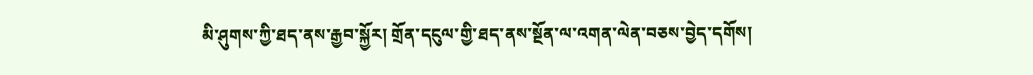མི་ཤུགས་ཀྱི་ཐད་ནས་རྒྱབ་སྐྱོར། གྲོན་དངུལ་གྱི་ཐད་ནས་སྔོན་ལ་འགན་ལེན་བཅས་བྱེད་དགོས།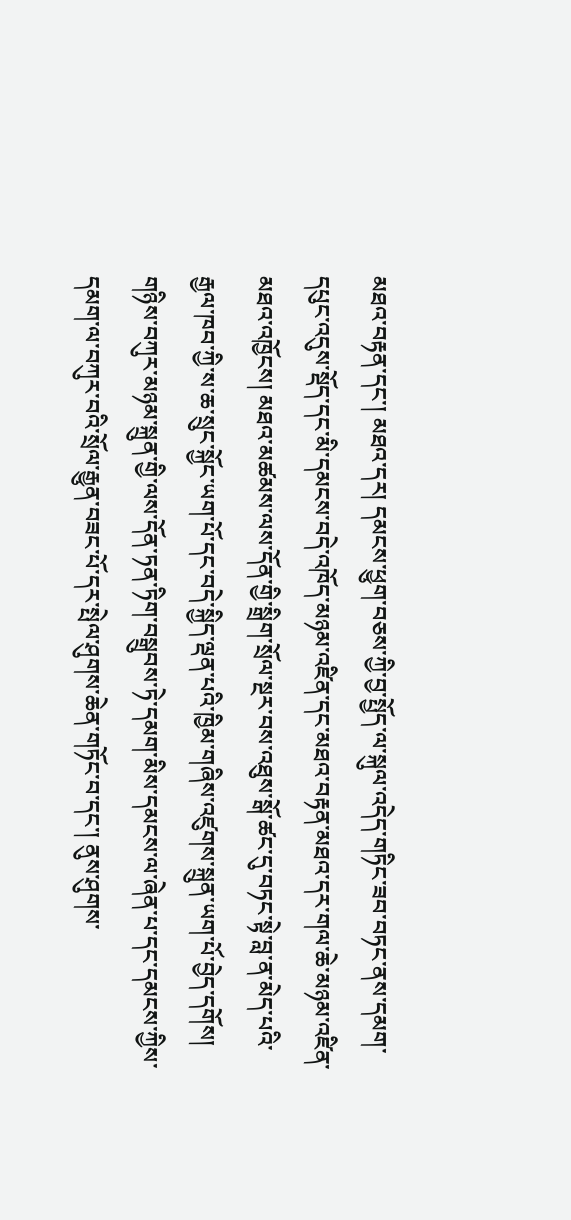མཐའ་བརྟན་དང་། མཐའ་དར། དམངས་ཕྱུག་བཅས་ཀྱི་བྱ་སྤྱོད་ལ་སྐུལ་འདེད་གཏིང་ཟབ་བཏང་ནས་དམག་དཔུང་འདུས་སྡོད་དང་མི་དམངས་བདེ་འཁོད་མཉམ་འཛིན་དང་མཐའ་བརྟན་མཐའ་དར་གལ་ཆེ་མཉམ་འཛིན་མཐའ་འཁྱོངས། མཐའ་མཚམས་ལས་དོན་གྱི་སྒྲིག་སྲོལ་སྔར་བས་འཐུས་སྒོ་ཚང་དུ་བཏང་སྟེ་བླ་ན་མེད་པའི་རྒྱལ་ཁབ་ཀྱི་ས་ཆ་སྲུང་སྐྱོང་ཡག་པོ་དང་བདེ་སྐྱིད་ལྡན་པའི་ཁྱིམ་གཞིས་འཛུགས་སྐྲུན་ཡག་པོ་བྱེད་དགོས། གཉིས་བཀུར་མཉམ་སྐྲུན་གྱི་ལས་དོན་ཏན་ཏིག་བསྒྲུབས་ཏེ་དམག་མིས་དམངས་ལ་ཞེན་པ་དང་དམངས་ཀྱིས་དམག་ལ་བཀུར་བའི་སྲོལ་རྒྱུན་བཟང་པོ་དར་སྤེལ་ཤུགས་ཆེན་གཏོང་བ་དང་། ནུས་ཤུགས་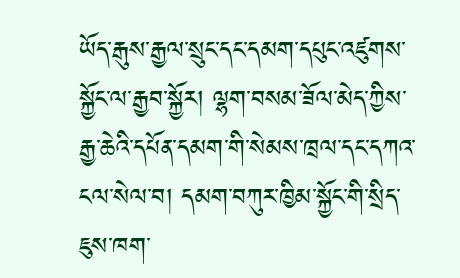ཡོད་རྒུས་རྒྱལ་སྲུང་དང་དམག་དཔུང་འཛུགས་སྐྱོང་ལ་རྒྱབ་སྐྱོར། ལྷག་བསམ་ཟོལ་མེད་ཀྱིས་རྒྱ་ཆེའི་དཔོན་དམག་གི་སེམས་ཁྲལ་དང་དཀའ་ངལ་སེལ་བ། དམག་བཀུར་ཁྱིམ་སྐྱོང་གི་སྲིད་ཇུས་ཁག་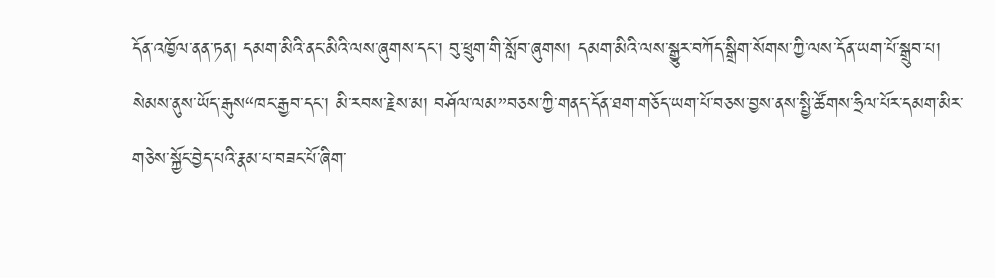དོན་འཁྱོལ་ནན་ཏན། དམག་མིའི་ནང་མིའི་ལས་ཞུགས་དང་། བུ་ཕྲུག་གི་སློབ་ཞུགས། དམག་མིའི་ལས་སྒྱུར་བཀོད་སྒྲིག་སོགས་ཀྱི་ལས་དོན་ཡག་པོ་སྒྲུབ་པ། སེམས་ནུས་ཡོད་རྒུས“ཁང་རྒྱབ་དང་། མི་རབས་རྗེས་མ། བཤོལ་ལམ”བཅས་ཀྱི་གནད་དོན་ཐག་གཅོད་ཡག་པོ་བཅས་བྱས་ནས་སྤྱི་ཚོགས་ཧྲིལ་པོར་དམག་མིར་གཅེས་སྐྱོང་བྱེད་པའི་རྣམ་པ་བཟང་པོ་ཞིག་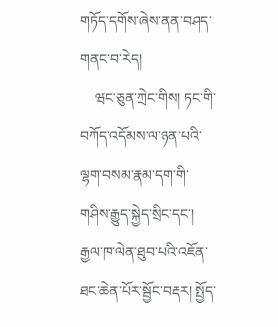གཏོད་དགོས་ཞེས་ནན་བཤད་གནང་བ་རེད།
    ཝང་ཅུན་ཀྲེང་གིས། ཏང་གི་བཀོད་འདོམས་ལ་ཉན་པའི་ལྷག་བསམ་རྣམ་དག་གི་གཤིས་རྒྱུད་སྐྱེད་སྲིང་དང་། རྒྱལ་ཁ་ལེན་ཐུབ་པའི་འཇོན་ཐང་ཆེན་པོར་སྦྱོང་བརྡར། སྤྱོད་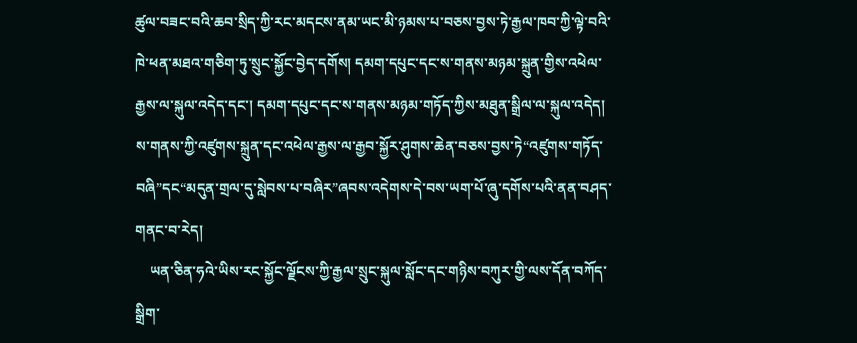ཚུལ་བཟང་བའི་ཆབ་སྲིད་ཀྱི་རང་མདངས་ནམ་ཡང་མི་ཉམས་པ་བཅས་བྱས་ཏེ་རྒྱལ་ཁབ་ཀྱི་ལྟེ་བའི་ཁེ་ཕན་མཐའ་གཅིག་ཏུ་སྲུང་སྐྱོང་བྱེད་དགོས། དམག་དཔུང་དང་ས་གནས་མཉམ་སྐྲུན་གྱིས་འཕེལ་རྒྱས་ལ་སྐུལ་འདེད་དང་། དམག་དཔུང་དང་ས་གནས་མཉམ་གཏོད་ཀྱིས་མཐུན་སྒྲིལ་ལ་སྐུལ་འདེད། ས་གནས་ཀྱི་འཛུགས་སྐྲུན་དང་འཕེལ་རྒྱས་ལ་རྒྱབ་སྐྱོར་ཤུགས་ཆེན་བཅས་བྱས་ཏེ“འཛུགས་གཏོད་བཞི”དང“མདུན་གྲལ་དུ་སླེབས་པ་བཞིར”ཞབས་འདེགས་དེ་བས་ཡག་པོ་ཞུ་དགོས་པའི་ནན་བཤད་གནང་བ་རེད།
    ཡན་ཅིན་ཧའེ་ཡིས་རང་སྐྱོང་ལྗོངས་ཀྱི་རྒྱལ་སྲུང་སྐུལ་སློང་དང་གཉིས་བཀུར་གྱི་ལས་དོན་བཀོད་སྒྲིག་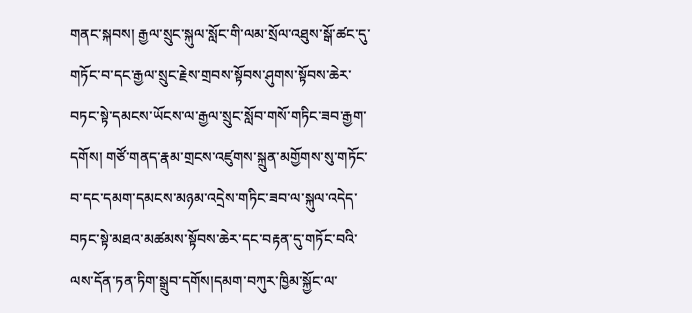གནང་སྐབས། རྒྱལ་སྲུང་སྐུལ་སློང་གི་ལམ་སྲོལ་འཐུས་སྒོ་ཚང་དུ་གཏོང་བ་དང་རྒྱལ་སྲུང་རྗེས་གྲབས་སྟོབས་ཤུགས་སྟོབས་ཆེར་བཏང་སྟེ་དམངས་ཡོངས་ལ་རྒྱལ་སྲུང་སློབ་གསོ་གཏིང་ཟབ་རྒྱག་དགོས། གཙོ་གནད་རྣམ་གྲངས་འཛུགས་སྐྲུན་མགྱོགས་སུ་གཏོང་བ་དང་དམག་དམངས་མཉམ་འདྲེས་གཏིང་ཟབ་ལ་སྐུལ་འདེད་བཏང་སྟེ་མཐའ་མཚམས་སྟོབས་ཆེར་དང་བརྟན་དུ་གཏོང་བའི་ལས་དོན་ཏན་ཏིག་སྒྲུབ་དགོས།དམག་བཀུར་ཁྱིམ་སྐྱོང་ལ་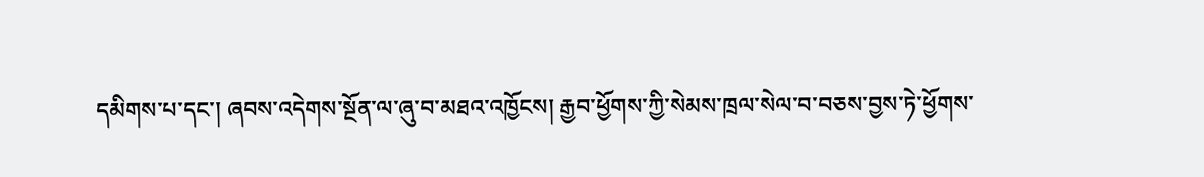དམིགས་པ་དང་། ཞབས་འདེགས་སྔོན་ལ་ཞུ་བ་མཐའ་འཁྱོངས། རྒྱབ་ཕྱོགས་ཀྱི་སེམས་ཁྲལ་སེལ་བ་བཅས་བྱས་ཏེ་ཕྱོགས་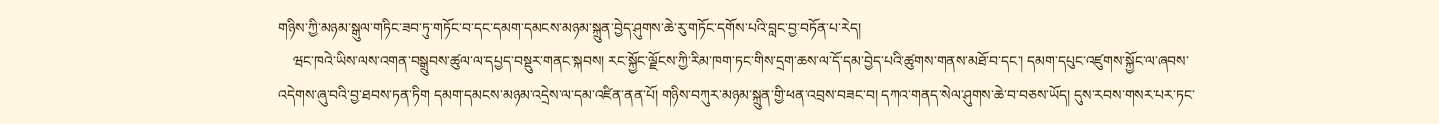གཉིས་ཀྱི་མཉམ་སྒུལ་གཏིང་ཟབ་ཏུ་གཏོང་བ་དང་དམག་དམངས་མཉམ་སྐྲུན་བྱེད་ཤུགས་ཆེ་རུ་གཏོང་དགོས་པའི་བླང་བྱ་བཏོན་པ་རེད།
    ཝང་ཁའེ་ཡིས་ལས་འགན་བསྒྲུབས་ཚུལ་ལ་དཔྱད་བསྡུར་གནང་སྐབས། རང་སྐྱོང་ལྗོངས་ཀྱི་རིམ་ཁག་ཏང་གིས་དྲག་ཆས་ལ་དོ་དམ་བྱེད་པའི་ཚུགས་གནས་མཐོ་བ་དང་། དམག་དཔུང་འཛུགས་སྐྱོང་ལ་ཞབས་འདེགས་ཞུ་བའི་བྱ་ཐབས་ཏན་ཏིག དམག་དམངས་མཉམ་འདྲེས་ལ་དམ་འཛིན་ནན་པོ། གཉིས་བཀུར་མཉམ་སྐྲུན་གྱི་ཕན་འབྲས་བཟང་བ། དཀའ་གནད་སེལ་ཤུགས་ཆེ་བ་བཅས་ཡོད། དུས་རབས་གསར་པར་ཏང་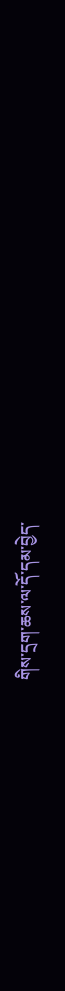གིས་དྲག་ཆས་ལ་དོ་དམ་བྱེད་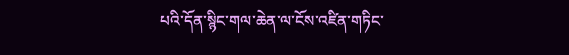པའི་དོན་སྙིང་གལ་ཆེན་ལ་ངོས་འཛིན་གཏིང་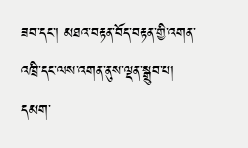ཟབ་དང་། མཐའ་བརྟན་བོད་བརྟན་གྱི་འགན་འཁྲི་དང་ལས་འགན་ནུས་ལྡན་སྒྲུབ་པ། དམག་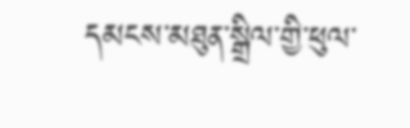དམངས་མཐུན་སྒྲིལ་གྱི་ཕུལ་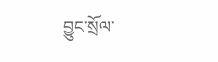བྱུང་སྲོལ་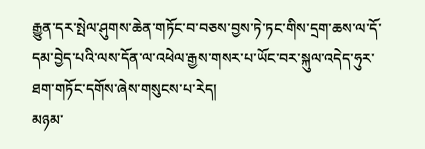རྒྱུན་དར་སྤེལ་ཤུགས་ཆེན་གཏོང་བ་བཅས་བྱས་ཏེ་ཏང་གིས་དྲག་ཆས་ལ་དོ་དམ་བྱེད་པའི་ལས་དོན་ལ་འཕེལ་རྒྱས་གསར་པ་ཡོང་བར་སྐུལ་འདེད་ཧུར་ཐག་གཏོང་དགོས་ཞེས་གསུངས་པ་རེད།
མཉམ་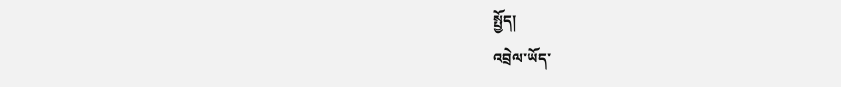སྤྱོད།
འབྲེལ་ཡོད་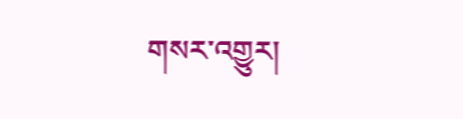གསར་འགྱུར།